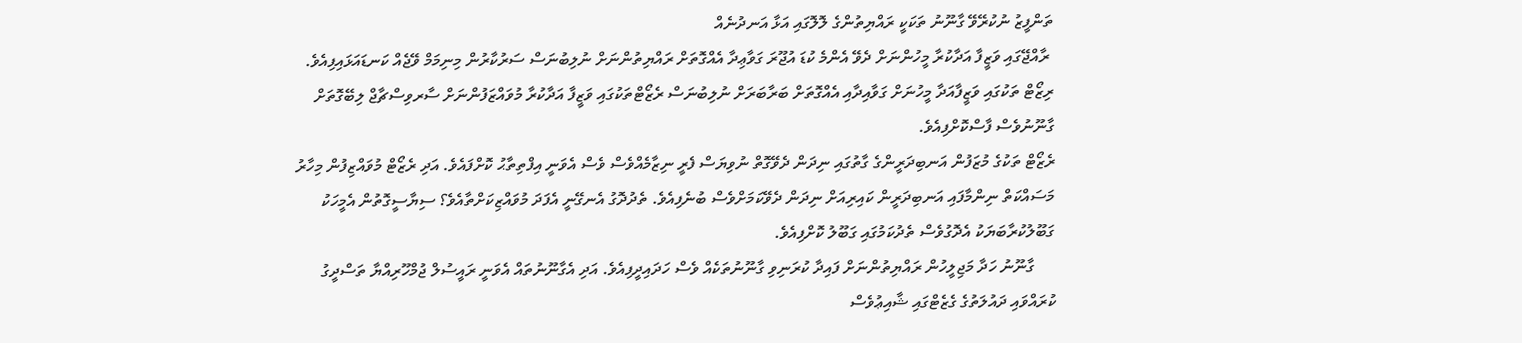ތަންފީޒު ނުކުރޭވޭ ގާނޫނު ތަކަކީ ރައްޔިތުންގެ ލޮލޮގައި އަޅާ އަނދުނެއް
 ރާއްޖޭގައި ވަޒީފާ އަދާކުރާ މީހުންނަށް ދެވޭ އެންމެ ކުޑަ އުޖޫރަ ގަވާޢިދާ އެއްގޮތަށް ރައްޔިތުންނަށް ނުލިބުނަސް ސަރުކާރުން މިނިމަމް ވޭޖެއް ކަނޑައަޅައިފިއެވެ. ރިޒޯޓް ތަކުގައި ވަޒީފާއަދާ މީހުނަށް ގަވާއިދާއި އެއްގޮތަށް ބަރާބަރަށް ނުލިބުނަސް ރެޒޯޓްތަކުގައި ވަޒީފާ އަދާކުރާ މުވައްޒަފުންނަށް ސާރވިސްޗާޖް ލިބޭގޮތަށް ގާނޫނުވެސް ފާސްކޮށްފިއެވެ.
ރެޒޯޓް ތަކުގެ މުޒަފުން އަނބިދަރީންގެ ގާތުގައި ނިދަން ދެވޭގޮތް ނުވިޔަސް ފެރީ ނިޒާމެއްވެސް ވެސް އެވަނީ އިފްތިތާޙު ކޮށްފައެވެ. އަދި ރެޒޯޓް މުވައްޒިފުން މިހާރު މަސައްކަތް ނިންމާފައި އަނބިދަރީން ކައިރިއަށް ނިދަން ދެވޭކަމަށްވެސް ބުނެފިއެވެ. ތެދުދޮގު އެނގޭނީ އެފަދަ މުވައްޒިކަށްތާއެވެ؟ ސިޔާސީގޮތުން އެމީހަކު ގަބޫލުކުރާބަޔަކު އެދޮގުވެސް ތެދުކަމުގައި ގަބޫލު ކޮށްފިއެވެ.
     ގާނޫނު ހަދާ މަޖިލީހުން ރައްޔިތުންނަށް ފައިދާ ކުރަނިވި ގާނޫނުތަކެއް ވެސް ހަދައިދީފިއެވެ. އަދި އެގާނޫނުތައް އެވަނީ ރައީސުލް ޖުމްހޫރިއްޔާ ތަސްދީގު ކުރައްވައި ދައުލަތުގެ ގެޒެޓްގައި ޝާއިޢުވެސް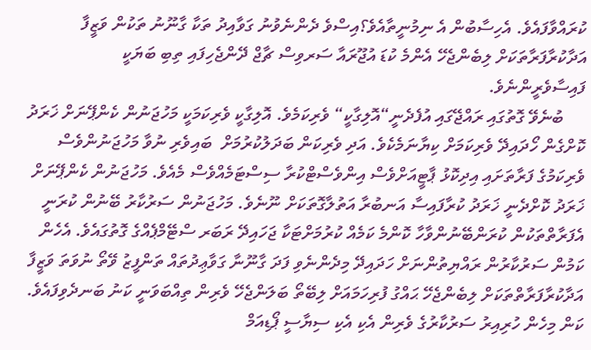ކުރައްވާފައެވެ. އެހިސާބުން އެ ނިމުނީތާއެވެ؟އިސްވެ ދެންނެވުނު ގަވާއިދު ތަކާ ގާނޫނު ތަކުން ވަޒީފާ އަދާކުރާފަރާތަކަށް ލިބެންޖެހޭ އެންމެ ކުޑަ އުޖޫރައާ ސަރވިސް ޗާޖް ދޭންޖެހިފައި ތިބި ބަޔަކީ ފައިސާވެރީންނެވެ.
     ބުނެވޭ ގޮތުގައި ރައްޖޭގައި އުފެދެނީ“އޮލިގާކީ“ ވެރިކަމެވެ. އޮލިގާކީ ވެރިކަމަކީ މަހުޖަނުން ކެންޕޭނަށް ޚަރަދު ކޮށްގެން ހޯދައިދޭ ވެރިކަމަށް ކިޔާނަމެކެވެ. އަދި ވެރިކަން ބަދަލުކުރުމަށް  ބައިވެރި ނުވާ މަހުޖަނުންވެސް ވެރިކަމުގެ ފަރާތަށައި އިދިކޮޅު ޕާޓީއަށްވެސް އިންވެސްޓްކުރާ ސިސްޓަމެއްވެސް މެއެވެ. މަހުޖަނުން ކެންޕޭނަށް ޚަރަދު ކޮށްދެނީ ޚަރަދު ކުރާފައިސާ އަނބުރާ އަތުލާގޮތަކަށް ނޫނެވެ. މަހުޖަނުން ސަރުކާރު ބޭނުން ކުރަނީ އެފަރާތްތަކުން ކުރަންބޭނުންވާހާ ކޮންމެ ކަމެއް ކުރުމަށްޓަކާ ޖަހައިދޭ ރަބަރ ސްޓޭމްޕެއްގެ ގޮތުގައެވެ. އެހެން ކަމުން ސަރުކާރުން ރައްޔިތުންނަށް ހަދައިދޭ މިދެންނެވި ފަދަ ގާނޫނާ ގަވާޢިދުތައް ތަންފީޒު ވޭތޯ ނުވަތަ ވަޒީފާ އަދާކުރާފަރާތްތަކަށް ލިބެންޖެހޭ ޙައްގު ފުރިހަމައަށް ލިބޭތޯ ބަލަންޖެހޭ ވެރިން ތިއްބަވަނީ ކަނު ބަނދެވިފައެވެ.
ކަން މިހެން ހުރިއިރު ސަރުކާރުގެ ވެރިން އެކި އެކި ސިޔާސީ ޕޯޑިއަމް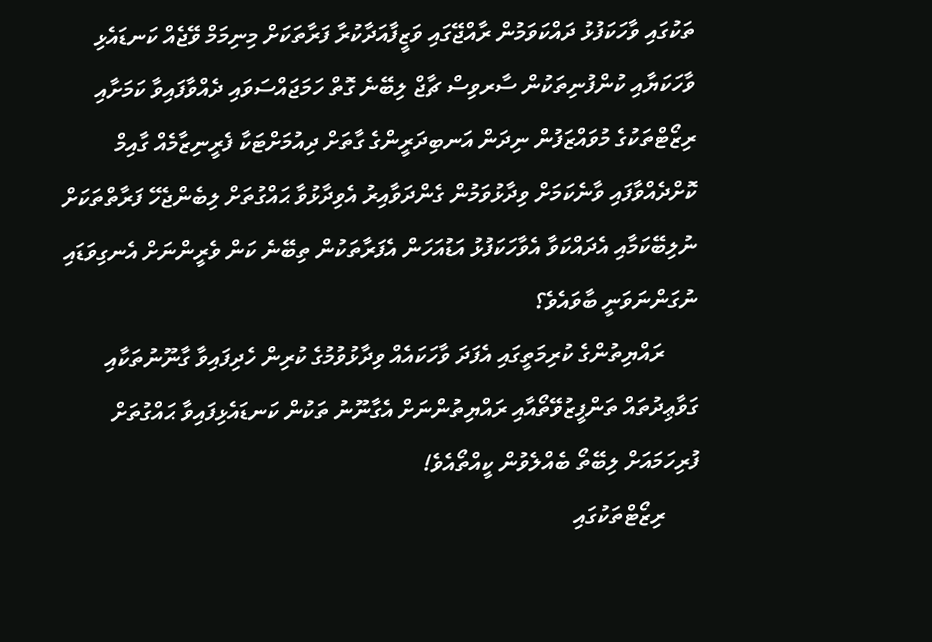ތަކުގައި ވާހަކަފުޅު ދައްކަވަމުން ރާއްޖޭގައި ވަޒީފާއަދާކުރާ ފަރާތަކަށް މިނިމަމް ވޭޖެއް ކަނޑައެޅި ވާހަކަޔާއި ކުންފުނިތަކުން ސާރވިސް ޗާޖް ލިބޭނެ ގޮތް ހަމަޖައްސަވައި ދެއްވާފައިވާ ކަމަށާއި ރިޒޯޓްތަކުގެ މުވައްޒަފުން ނިދަން އަނބިދަރީންގެ ގާތަށް ދިއުމަށްޓަކާ ފެރީނިޒާމެއް ގާއިމް ކޮށްދެއްވާފައި ވާނެކަމަށް ވިދާޅުވަމުން ގެންދަވާއިރު އެވިދާޅުވާ ޙައްގުތަށް ލިބެންޖެހޭ ފަރާތްތަކަށް ނުލިބޭކަމާއި އެދައްކަވާ އެވާހަކަފުޅު އަޑުއަހަން އެފަރާތަކުން ތިބޭނެ ކަން ވެރީންނަށް އެނގިވަޑައި ނުގަންނަވަނީ ބާވައެވެ؟
      ރައްޔިތުންގެ ކުރިމަތީގައި އެފަދަ ވާހަކައެއް ވިދާޅުވުމުގެ ކުރިން ހެދިފައިވާ ގާނޫނުތަކާއި ގަވާޢިދުތައް ތަންފީޒުވޭތޯއާއި ރައްޔިތުންނަށް އެގާނޫނު ތަކުން ކަނޑައެޅިފައިވާ ޙައްގުތަށް ފުރިހަމައަށް ލިބޭތޯ ބެއްލެވުން ކީއްތޯއެވެ!
      ރިޒޯޓްތަކުގައި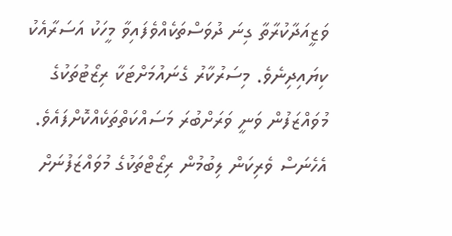ވަޒީއަދާކުރާތާ ގިނަ ދުވަސްތަކެއްވެފައިވާ މީހަކު އަސަރާއެކު ކިޔައިދިނެވެ. މިސަރުކާރު ގެނައުމަށްޓަކާ ރިޒޯޓުތަކުގެ މުވައްޒަފުން ވަނީ ވަރަށްބުރަ މަސައްކަތްތަކެއްކޮށްފައެވެ. އެހެނަސް ވެރިކަން ލިބުމުން ރިޒޯޓްތަކުގެ މުވައްޒަފުނަށް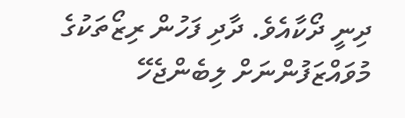ދިނީ ދޯކާއެވެ. ދާދި ފަހުން ރިޒޯތަކުގެ މުވައްޒަފުންނަށް ލިބެންޖެހޭ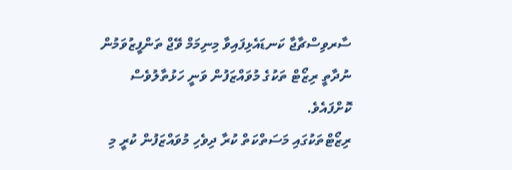ސާރވިސްޗާޖާ ކަނޑައެޅިފައިވާ މިނިމަމް ވޭޖް ތަންފީޒުވަމުން ނުދާތީ ރިޒޯޓް ތަކުގެ މުވައްޒަފުން ވަނީ ހަޅުތާލުވެސް ކޮށްފައެވެ.
ރިޒޯޓްތަކުގައި މަސަތްކަތް ކުރާ ދިވެހި މުވައްޒަފުން ކުރީ މި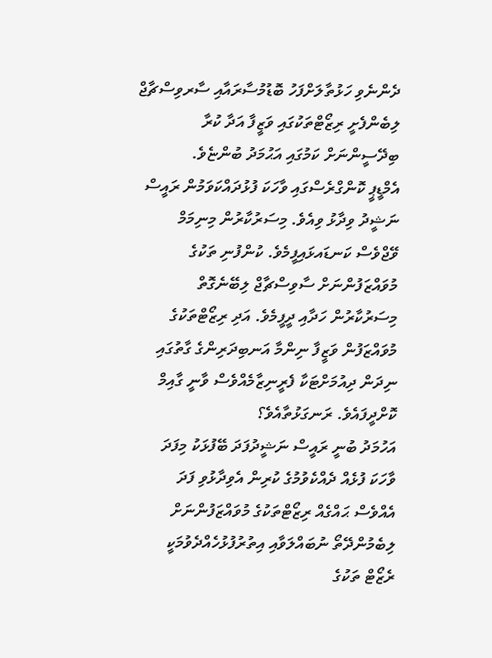ދެންނެވި ހަޅުތާލަށްފަހު ބޮޑުމުސާރައާއި ސާރވިސްޗާޖް ލިބެންފެށީ ރިޒޯޓްތަކުގައި ވަޒީފާ އަދާ ކުރާ ބިދޭސީންނަށް ކަމުގައި އަޙުމަދު ބުންޏެވެ.
އެމްޑީޕީ ކޮންގްރެސްގައި ވާހަކަ ފުޅުދައްކަވަމުން ރައީސް ނަޝީދު ވިދާޅު ވިއެވެ. މިސަރުކާރުން މިނިމަމް ވޭޖްވެސް ކަނޑައޅައިފީމެވެ. ކުންފުނި ތަކުގެ މުވައްޒަފުންނަށް ސާވިސްޗާޖް ލިބޭނެގޮތް މިސަރުކާރުން ހަދާއި ދީފީމެވެ. އަދި ރިޒޯޓްތަކުގެ މުވައްޒަފުން ވަޒީފާ ނިންމާ އަނބިދަރިންގެ ގާތުގައި ނިދަން ދިއުމަށްޓަކާ ފެރީނިޒާމެއްވެސް ވާނީ ގާއިމް ކޮށްދީފައެވެ. ރަނގަޅުތާއެވެ؟
އަހުމަދު ބުނީ ރައީސް ނަޝީދުފަދަ ބޭފުޅަކު މިފަދަ ވާހަކަ ފުޅެއް ދެއްކެވުމުގެ ކުރިން އެވިދާޅުވި ފަދަ އެއްވެސް ޙައްގެއް ރިޒޯޓްތަކުގެ މުވައްޒަފުންނަށް ލިބެމުންދޭތޯ ނުބައްލަވާއި އިތުރުފުޅުހެއްދެވުމަކީ ރެޒޯޓް ތަކުގެ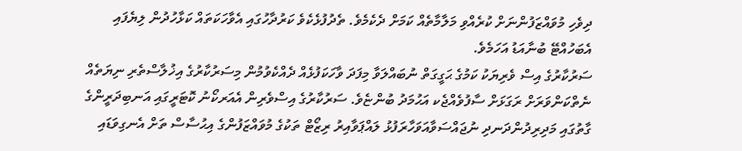ދިވެހި މުވައްޒަފުންނަށް ކުރެއްވި މަލާމާތެއް ކަމަށް ދެކެމެވެ. ތެދުފުޅެކެވެ ކަރުދާހުގައި އެވާހަކަތައް ކަޅާހުދުން ލިޔެފައި އެބަހުއްޓޭ ބުނާއަޑު އަހަމެވެ.
ސަރުކާރުގެ އިސް ވެރިޔަކު ކަމުގެ ޙަގީގަތް ނުބައްލަވާ މިފަދަ ވާހަކަފުޅެއް ދެއްކެވުމުން މިސަރުކާރުގެ އިޚުލާސްތެރި ނިޔަތެއް ނެތްކަންވަރަށް ރަގަޅަށް ސާފުވެއްޖެކ އަޙުމަދު ބުންޏެވެ. ސަރުކާރުގެ އިސްވެރިން އެއަރކޯނު ކޮޓަރީގައި އަނބިދަރީންގެ ގާތުގައި މަދިރިދުންދަނދި ނުޖައްސަވާއަވަހާރަފުޅު ލައްޕަވާއިރު ރިޒޯޓް ތަކުގެ މުވައްޒަފުންގެ އިޙުސާސް ތަށް އެނގިވަޑައި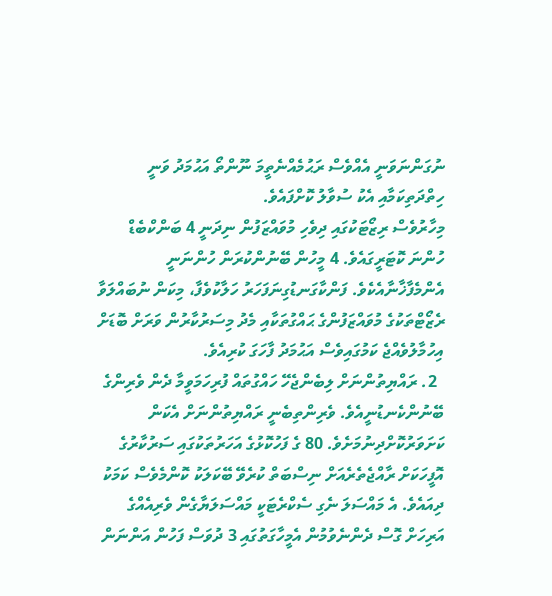ނުގަންނަވަނީ އެއްވެސް ރަޙުމެއްނެތީމަ ނޫންތޯ އަޙުމަދު ވަނީ ހިތްދަތިކަމާއި އެކު ސުވާލު ކޮށްފައެވެ.
މިހާރުވެސް ރިޒޯޓަކުގައި ދިވެހި މުވައްޒަފުން ނިދަނީ 4 ބަންކްބެޑް ހުންނަ ކޮޓަރީގައެވެ. 4 މީހުން ބޭނުންކުރަން ހުންނަނީ އެންމެފާޚާނާއެކެވެ. ފަންކާގަނޑުގިނަފަހަރު ހަލާކުވެފާ، މިކަން ނުބައްލަވާ ރެޒޯޓްތަކުގެ މުވައްޒަފުންގެ ޙައްގުތަކާއި މެދު މިސަރުކާރުން ވަރަށް ބޮޑަށް އިހުމާލުވެއްޖެ ކަމުގައިވެސް އަޙުމަދު ފާހަގަ ކުރިއެވެ.
  2. ރައްޔިތުންނަށް ލިބެންޖެހޭ ހައްގުތައް ފުރިހަމަވީމާ ދެން ވެރިންގެ ބޭނުންކެނޑުނީއެވެ. ވެރިންތިބެނީ ރައްޔިތުންނަށް އެކަން ކަށަވަރުކޮށްދިނުމަށެވެ. 80 ގެ ފަހުކޮޅުގެ އަހަރުތަކުގައި ސަރުކާރުގެ އޮފީހަކަށް ރާއްޖެތެރެއަށް ނިސްބަތް ކުރެވޭ ބޭކަލަކު ކޮންމެވެސް ކަމަކު ދިއައެވެ. އެ މައްސަލަ ނެގި ސެކްރެޓަކީ މައްސަލަޔާގެން ވެރިއެއްގެ އަރިހަށް ގޮސް ދެންނެވުމުން އެމީހާގަތުގައި 3 ދުވަސް ފަހުން އަންނަން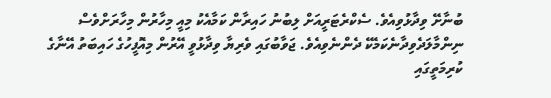ބުނާށޭ ވިދާޅުވިއެވެ. ސެކްރެޓަރީއަށް ލިބުނު ހައިރާން ކަމާއެކު މިއީ މިހާރުން މިހާރަށްވެސް ނިންމާލަދެވިދާނެކަމެކޭ ދެންނެވިއެވެ. ޖަވާބުގައި ވެރިޔާ ވިދާޅުވީ އޭރުން މިއޮފީހުގެ ހައިބަތު އޭނާގެ ކުރިމަތީގައި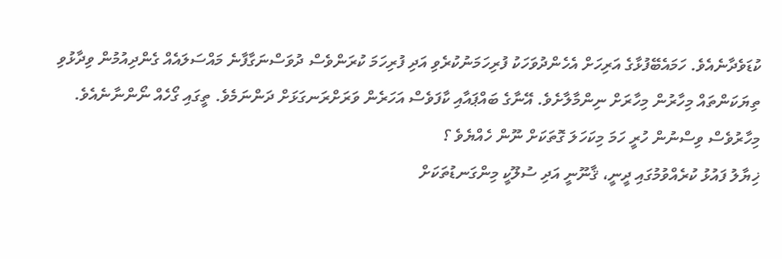ކުޑަވެދާނެއެވެ. ހަމައެބޭފުޅާގެ އަރިހަށް އެހެންދުވަހަކު ފުރިހަމަނުކުރެވި އަދި ފުރިހަމަ ކުރަންވެސް ދުވަސްނަގާފާނެ މައްސަލައެއް ގެންދިއުމުން ވިދާޅުވި ތިޔަކަންތައް މިހާރުން މިހާރަށް ނިންމާލާށެވެ. އޭނާގެ ބައްޕައާއި ކާފަވެސް އަހަރެން ވަރަށްރަނގަޅަށް ދަންނަމެވެ. ތީގައި ގޯހެއް ނޯންނާނެއެވެ. މިހާރުވެސް ވިސްނުން ހުރީ ހަމަ މިކަހަލަ ގޮތަކަށް ނޫން ހެއްޔެވެ ؟
ޚިޔާލު ފައުޅު ކުރެއްވުމުގައި ދީނީ، ޤާނޫނީ އަދި ސުލޫކީ މިންގަނޑުތަކަށް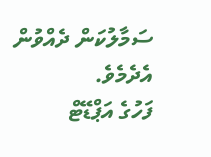ސަމާލުކަން ދެއްވުން އެދެމެވެ.
ފަހުގެ އަޕްޑޭޓް